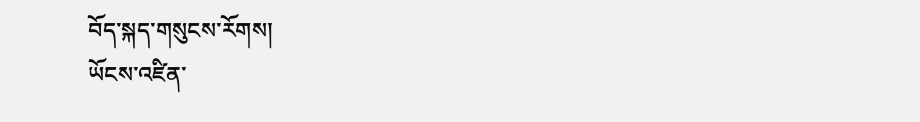བོད་སྐད་གསུངས་རོགས།
ཡོངས་འཛིན་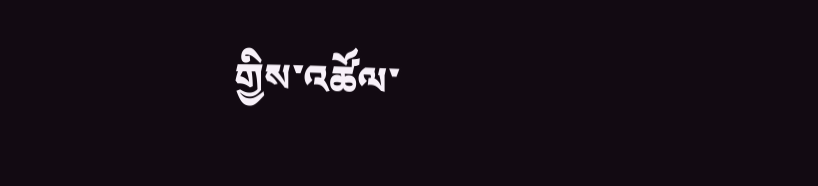གྱིས་འཚོལ་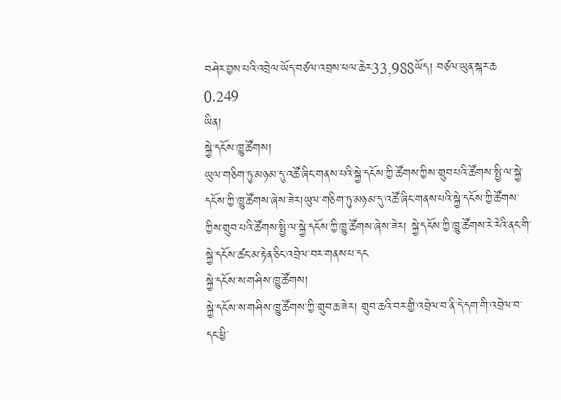བཤེར་བྱས་པའི་འབྲེལ་ཡོད་བཙལ་འབྲས་ཕལ་ཆེར33,988ཡོད། བཙལ་ཡུན་སྐར་ཆ 0.249
ཡིན།
སྐྱེ་དངོས་ཁྱུ་ཚོགས།
ཡུལ་གཅིག་ཏུ་མཉམ་དུ་འཚོ་ཞིང་གནས་པའི་སྐྱེ་དངོས་ཀྱི་ཚོགས་ཀྱིས་གྲུབ་པའི་ཚོགས་སྤྱི་ལ་སྐྱེ་དངོས་ཀྱི་ཁྱུ་ཚོགས་ཞེས་ཟེར།ཡུལ་གཅིག་ཏུ་མཉམ་དུ་འཚོ་ཞིང་གནས་པའི་སྐྱེ་དངོས་ཀྱི་ཚོགས་ཀྱིས་གྲུབ་པའི་ཚོགས་སྤྱི་ལ་སྐྱེ་དངོས་ཀྱི་ཁྱུ་ཚོགས་ཞེས་ཟེར། སྐྱེ་དངོས་ཀྱི་ཁྱུ་ཚོགས་རེ་རེའི་ནང་གི་སྐྱེ་དངོས་ཚང་མ་རྟེན་ཅིང་འབྲེལ་བར་གནས་པ་དང
སྐྱེ་དངོས་ས་གཤིས་ཁྱུ་ཚོགས།
སྐྱེ་དངོས་ས་གཤིས་ཁྱུ་ཚོགས་ཀྱི་གྲུབ་ཆ་ཟེར། གྲུབ་ཆའི་བར་གྱི་འབྲེལ་བ་ནི་དེ་དག་གི་འབྲེལ་བ་དང་ཕྱི་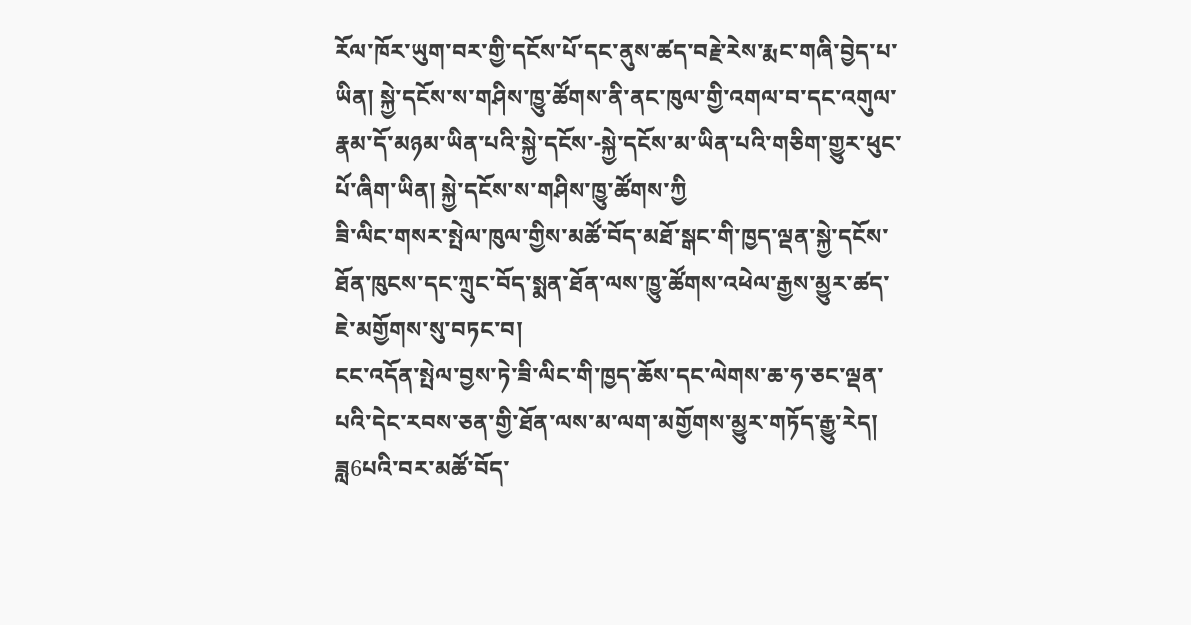རོལ་ཁོར་ཡུག་བར་གྱི་དངོས་པོ་དང་ནུས་ཚད་བརྗེ་རེས་རྨང་གཞི་བྱེད་པ་ཡིན། སྐྱེ་དངོས་ས་གཤིས་ཁྱུ་ཚོགས་ནི་ནང་ཁུལ་གྱི་འགལ་བ་དང་འགུལ་རྣམ་དོ་མཉམ་ཡིན་པའི་སྐྱེ་དངོས་-སྐྱེ་དངོས་མ་ཡིན་པའི་གཅིག་གྱུར་ཕུང་པོ་ཞིག་ཡིན། སྐྱེ་དངོས་ས་གཤིས་ཁྱུ་ཚོགས་ཀྱི
ཟི་ལིང་གསར་སྤེལ་ཁུལ་གྱིས་མཚོ་བོད་མཐོ་སྒང་གི་ཁྱད་ལྡན་སྐྱེ་དངོས་ཐོན་ཁུངས་དང་ཀྲུང་བོད་སྨན་ཐོན་ལས་ཁྱུ་ཚོགས་འཕེལ་རྒྱས་མྱུར་ཚད་ཇེ་མགྱོགས་སུ་བཏང་བ།
ངང་འདོན་སྤེལ་བྱས་ཏེ་ཟི་ལིང་གི་ཁྱད་ཆོས་དང་ལེགས་ཆ་ཧ་ཅང་ལྡན་པའི་དེང་རབས་ཅན་གྱི་ཐོན་ལས་མ་ལག་མགྱོགས་མྱུར་གཏོད་རྒྱུ་རེད། ཟླ6པའི་བར་མཚོ་བོད་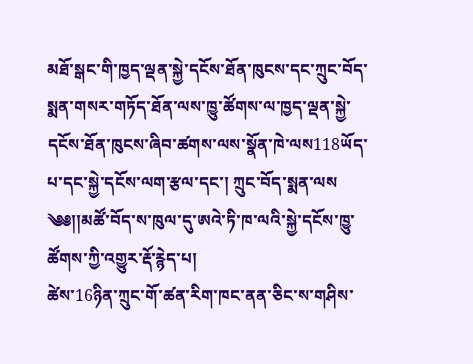མཐོ་སྒང་གི་ཁྱད་ལྡན་སྐྱེ་དངོས་ཐོན་ཁུངས་དང་ཀྲུང་བོད་སྨན་གསར་གཏོད་ཐོན་ལས་ཁྱུ་ཚོགས་ལ་ཁྱད་ལྡན་སྐྱེ་དངོས་ཐོན་ཁུངས་ཞིབ་ཚགས་ལས་སྣོན་ཁེ་ལས118ཡོད་པ་དང་སྐྱེ་དངོས་ལག་རྩལ་དང་། ཀྲུང་བོད་སྨན་ལས
༄༅།།མཚོ་བོད་ས་ཁུལ་དུ་ཨའེ་ཏི་ཁ་ལའི་སྐྱེ་དངོས་ཁྱུ་ཚོགས་ཀྱི་འགྱུར་རྡོ་རྙེད་པ།
ཚེས་16ཉིན་ཀྲུང་གོ་ཚན་རིག་ཁང་ནན་ཅིང་ས་གཤིས་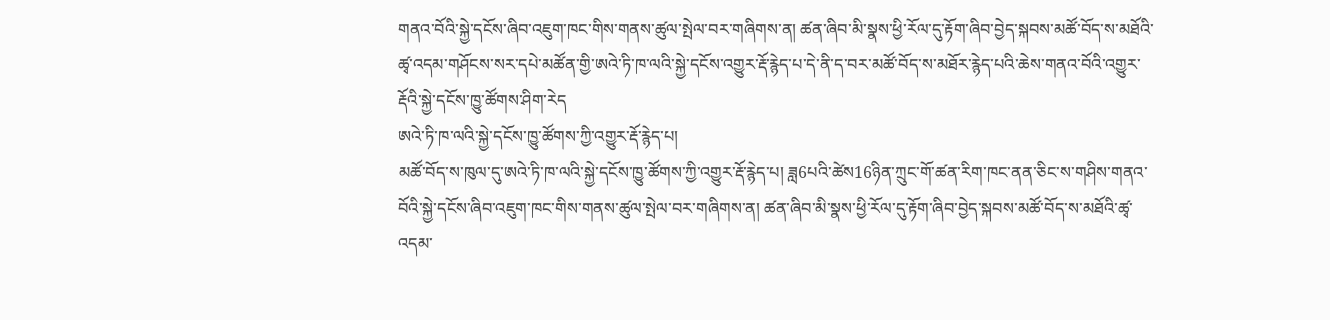གནའ་བོའི་སྐྱེ་དངོས་ཞིབ་འཇུག་ཁང་གིས་གནས་ཚུལ་སྤེལ་བར་གཞིགས་ན། ཚན་ཞིབ་མི་སྣས་ཕྱི་རོལ་དུ་རྟོག་ཞིབ་བྱེད་སྐབས་མཚོ་བོད་ས་མཐོའི་ཚྭ་འདམ་གཤོངས་སར་དཔེ་མཚོན་གྱི་ཨའེ་ཏི་ཁ་ལའི་སྐྱེ་དངོས་འགྱུར་རྡོ་རྙེད་པ་དེ་ནི་ད་བར་མཚོ་བོད་ས་མཐོར་རྙེད་པའི་ཆེས་གནའ་བོའི་འགྱུར་རྡོའི་སྐྱེ་དངོས་ཁྱུ་ཚོགས་ཤིག་རེད
ཨའེ་ཏི་ཁ་ལའི་སྐྱེ་དངོས་ཁྱུ་ཚོགས་ཀྱི་འགྱུར་རྡོ་རྙེད་པ།
མཚོ་བོད་ས་ཁུལ་དུ་ཨའེ་ཏི་ཁ་ལའི་སྐྱེ་དངོས་ཁྱུ་ཚོགས་ཀྱི་འགྱུར་རྡོ་རྙེད་པ། ཟླ6པའི་ཚེས16ཉིན་ཀྲུང་གོ་ཚན་རིག་ཁང་ནན་ཅིང་ས་གཤིས་གནའ་བོའི་སྐྱེ་དངོས་ཞིབ་འཇུག་ཁང་གིས་གནས་ཚུལ་སྤེལ་བར་གཞིགས་ན། ཚན་ཞིབ་མི་སྣས་ཕྱི་རོལ་དུ་རྟོག་ཞིབ་བྱེད་སྐབས་མཚོ་བོད་ས་མཐོའི་ཚྭ་འདམ་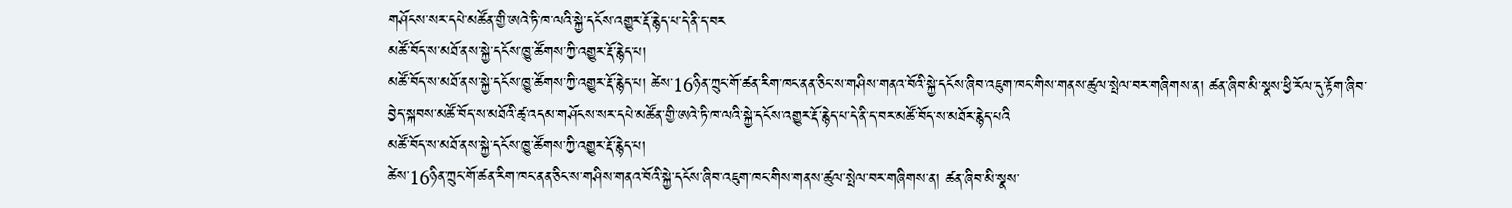གཤོངས་སར་དཔེ་མཚོན་གྱི་ཨའེ་ཏི་ཁ་ལའི་སྐྱེ་དངོས་འགྱུར་རྡོ་རྙེད་པ་དེ་ནི་ད་བར
མཚོ་བོད་ས་མཐོ་ནས་སྐྱེ་དངོས་ཁྱུ་ཚོགས་ཀྱི་འགྱུར་རྡོ་རྙེད་པ།
མཚོ་བོད་ས་མཐོ་ནས་སྐྱེ་དངོས་ཁྱུ་ཚོགས་ཀྱི་འགྱུར་རྡོ་རྙེད་པ། ཚེས་16ཉིན་ཀྲུང་གོ་ཚན་རིག་ཁང་ནན་ཅིང་ས་གཤིས་གནའ་བོའི་སྐྱེ་དངོས་ཞིབ་འཇུག་ཁང་གིས་གནས་ཚུལ་སྤེལ་བར་གཞིགས་ན། ཚན་ཞིབ་མི་སྣས་ཕྱི་རོལ་དུ་རྟོག་ཞིབ་བྱེད་སྐབས་མཚོ་བོད་ས་མཐོའི་ཚྭ་འདམ་གཤོངས་སར་དཔེ་མཚོན་གྱི་ཨའེ་ཏི་ཁ་ལའི་སྐྱེ་དངོས་འགྱུར་རྡོ་རྙེད་པ་དེ་ནི་ད་བར་མཚོ་བོད་ས་མཐོར་རྙེད་པའི
མཚོ་བོད་ས་མཐོ་ནས་སྐྱེ་དངོས་ཁྱུ་ཚོགས་ཀྱི་འགྱུར་རྡོ་རྙེད་པ།
ཚེས་16ཉིན་ཀྲུང་གོ་ཚན་རིག་ཁང་ནན་ཅིང་ས་གཤིས་གནའ་བོའི་སྐྱེ་དངོས་ཞིབ་འཇུག་ཁང་གིས་གནས་ཚུལ་སྤེལ་བར་གཞིགས་ན། ཚན་ཞིབ་མི་སྣས་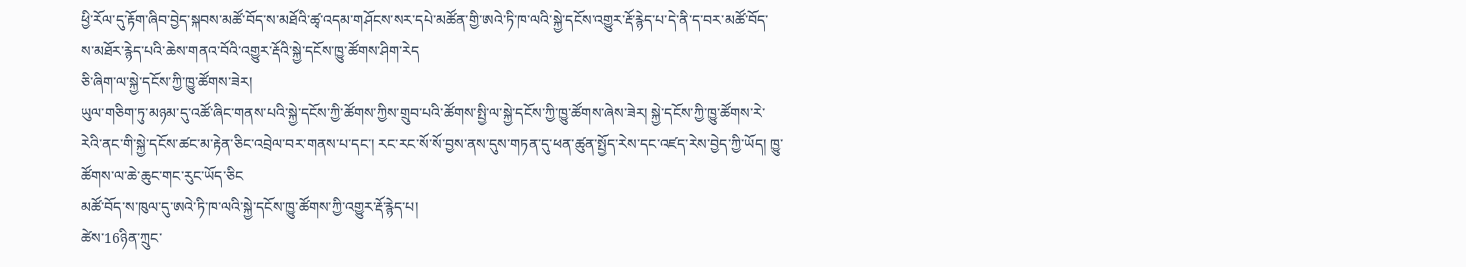ཕྱི་རོལ་དུ་རྟོག་ཞིབ་བྱེད་སྐབས་མཚོ་བོད་ས་མཐོའི་ཚྭ་འདམ་གཤོངས་སར་དཔེ་མཚོན་གྱི་ཨའེ་ཏི་ཁ་ལའི་སྐྱེ་དངོས་འགྱུར་རྡོ་རྙེད་པ་དེ་ནི་ད་བར་མཚོ་བོད་ས་མཐོར་རྙེད་པའི་ཆེས་གནའ་བོའི་འགྱུར་རྡོའི་སྐྱེ་དངོས་ཁྱུ་ཚོགས་ཤིག་རེད
ཅི་ཞིག་ལ་སྐྱེ་དངོས་ཀྱི་ཁྱུ་ཚོགས་ཟེར།
ཡུལ་གཅིག་ཏུ་མཉམ་དུ་འཚོ་ཞིང་གནས་པའི་སྐྱེ་དངོས་ཀྱི་ཚོགས་ཀྱིས་གྲུབ་པའི་ཚོགས་སྤྱི་ལ་སྐྱེ་དངོས་ཀྱི་ཁྱུ་ཚོགས་ཞེས་ཟེར། སྐྱེ་དངོས་ཀྱི་ཁྱུ་ཚོགས་རེ་རེའི་ནང་གི་སྐྱེ་དངོས་ཚང་མ་རྟེན་ཅིང་འབྲེལ་བར་གནས་པ་དང་། རང་རང་སོ་སོ་བྱས་ནས་དུས་གཏན་དུ་ཕན་ཚུན་སྤྱོད་རེས་དང་འཛད་རེས་བྱེད་ཀྱི་ཡོད། ཁྱུ་ཚོགས་ལ་ཆེ་ཆུང་གང་རུང་ཡོད་ཅིང
མཚོ་བོད་ས་ཁུལ་དུ་ཨའེ་ཏི་ཁ་ལའི་སྐྱེ་དངོས་ཁྱུ་ཚོགས་ཀྱི་འགྱུར་རྡོ་རྙེད་པ།
ཚེས་16ཉིན་ཀྲུང་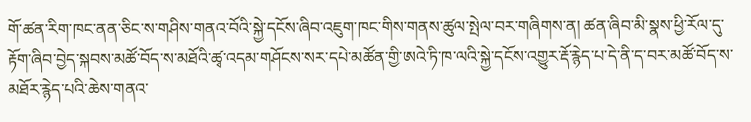གོ་ཚན་རིག་ཁང་ནན་ཅིང་ས་གཤིས་གནའ་བོའི་སྐྱེ་དངོས་ཞིབ་འཇུག་ཁང་གིས་གནས་ཚུལ་སྤེལ་བར་གཞིགས་ན། ཚན་ཞིབ་མི་སྣས་ཕྱི་རོལ་དུ་རྟོག་ཞིབ་བྱེད་སྐབས་མཚོ་བོད་ས་མཐོའི་ཚྭ་འདམ་གཤོངས་སར་དཔེ་མཚོན་གྱི་ཨའེ་ཏི་ཁ་ལའི་སྐྱེ་དངོས་འགྱུར་རྡོ་རྙེད་པ་དེ་ནི་ད་བར་མཚོ་བོད་ས་མཐོར་རྙེད་པའི་ཆེས་གནའ་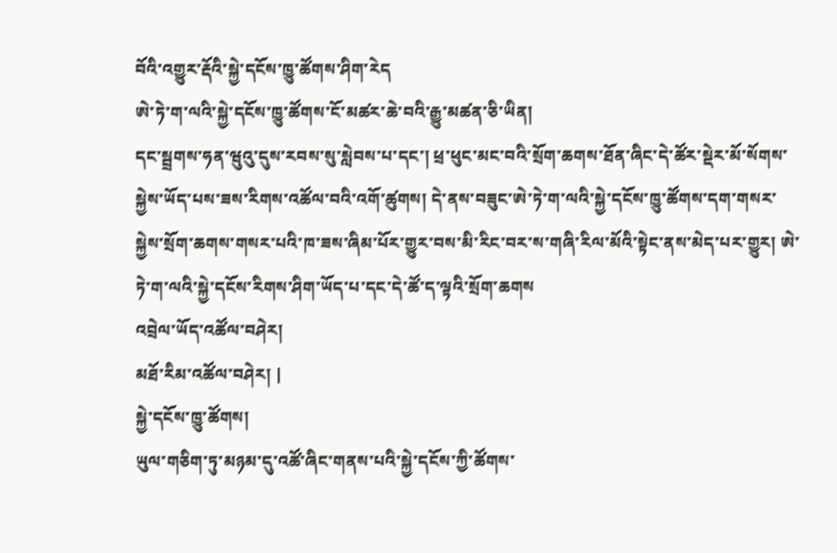བོའི་འགྱུར་རྡོའི་སྐྱེ་དངོས་ཁྱུ་ཚོགས་ཤིག་རེད
ཨེ་ཏེ་ག་ལའི་སྐྱེ་དངོས་ཁྱུ་ཚོགས་ངོ་མཚར་ཆེ་བའི་རྒྱུ་མཚན་ཅི་ཡིན།
དང་སྦྲགས་ཧན་ཝུའུ་དུས་རབས་སུ་སླེབས་པ་དང་། ཕྲ་ཕུང་མང་བའི་སྲོག་ཆགས་ཐོན་ཞིང་དེ་ཚོར་སྡེར་མོ་སོགས་སྐྱེས་ཡོད་པས་ཟས་རིགས་འཚོལ་བའི་འགོ་ཚུགས། དེ་ནས་བཟུང་ཨེ་ཏེ་ག་ལའི་སྐྱེ་དངོས་ཁྱུ་ཚོགས་དག་གསར་སྐྱེས་སྲོག་ཆགས་གསར་པའི་ཁ་ཟས་ཞིམ་པོར་གྱུར་བས་མི་རིང་བར་ས་གཞི་རིལ་མོའི་སྟེང་ནས་མེད་པར་གྱུར། ཨེ་ཏེ་ག་ལའི་སྐྱེ་དངོས་རིགས་ཤིག་ཡོད་པ་དང་དེ་ཚོ་ད་ལྟའི་སྲོག་ཆགས
འབྲེལ་ཡོད་འཚོལ་བཤེར།
མཐོ་རིམ་འཚོལ་བཤེར། |
སྐྱེ་དངོས་ཁྱུ་ཚོགས།
ཡུལ་གཅིག་ཏུ་མཉམ་དུ་འཚོ་ཞིང་གནས་པའི་སྐྱེ་དངོས་ཀྱི་ཚོགས་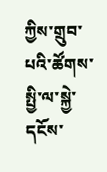ཀྱིས་གྲུབ་པའི་ཚོགས་སྤྱི་ལ་སྐྱེ་དངོས་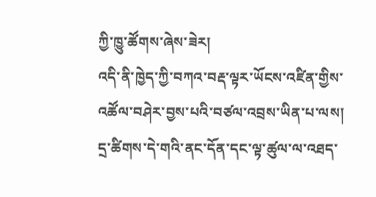ཀྱི་ཁྱུ་ཚོགས་ཞེས་ཟེར།
འདི་ནི་ཁྱེད་ཀྱི་བཀའ་བརྡ་ལྟར་ཡོངས་འཛིན་གྱིས་འཚོལ་བཤེར་བྱས་པའི་བཙལ་འབྲས་ཡིན་པ་ལས། དྲ་ཚིགས་དེ་གའི་ནང་དོན་དང་ལྟ་ཚུལ་ལ་འཐད་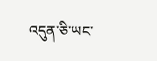འདུན་ཅི་ཡང་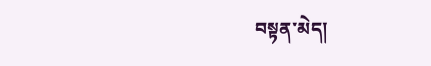བསྟན་མེད།